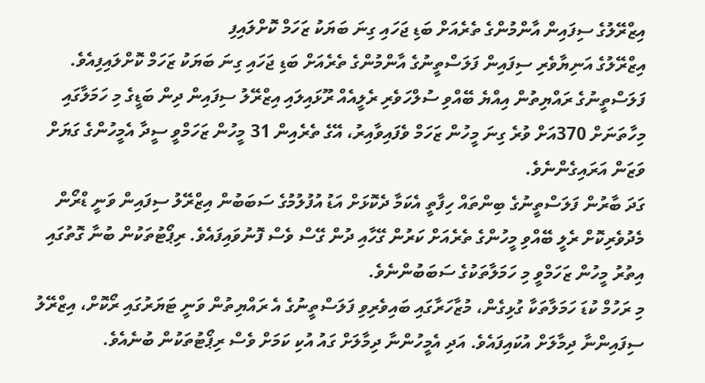އިޒްރޭލުގެ ސިފައިން އާންމުންގެ ތެރެއަށް ބަޑި ޖަހައި ގިނަ ބަޔަކު ޒަހަމް ކޮށްލައިފި
އިޒްރޭލުގެ އަނިޔާވެރި ސިފައިން ފަލަސްތީނުގެ އާންމުންގެ ތެރެއަށް ބަޑި ޖަހައި ގިނަ ބަޔަކު ޒަހަމް ކޮށްލައިފިއެވެ.
ފަލަސްތީނުގެ ރައްޔިތުން އިއްޔެ ބޭއްވި ސުލްހަވެރި ރެލީއެއް ރޫޅައިލައި އިޒްރޭލު ސިފައިން ދިން ބަޑީގެ މި ހަމަލާގައި މިހާތަނަށް 370އަށް ވުރެ ގިނަ މީހުން ޒަހަމް ވެފައިވާއިރު، އޭގެ ތެރެއިން 31 މީހުން ޒަހަމްވީ ސީދާ އެމީހުންގެ ގަޔަށް ވަޒަން އަރައިގެންނެވެ.
ގަދަ ބާރުން ފަލަސްތީނުގެ ބިންތައް ހިފާތީ އެކަމާ ދެކޮޅަށް އަޑު އުފުލުމުގެ ސަބަބުން އިޒްރޭލު ސިފައިން ވަނީ ޑްރޯން މެދުވެރިކޮށް ރެލީ ބޭއްވި މީހުންގެ ތެރެއަށް ކަރުން ގޭހާއި ދުން ގޭސް ވެސް ފޮނުވައިފައެވެ. ރިޕޯޓުތަކުން ބުނާ ގޮތުގައި އިތުރު މީހުން ޒަހަމްވީ މި ހަމަލާތަކުގެ ސަބަބުންނެވެ.
މި ރަހުމް ކުޑަ ހަމަލާތަކާ ގުޅިގެން، މުޒާހަރާގައި ބައިވެރިވި ފަލަސްތީނުގެ އެ ރައްޔިތުން ވަނީ ޓަޔަރުގައި ރޯކޮށް، އިޒްރޭލު ސިފައިންނާ ދިމާލަށް އުކައިފައެވެ. އަދި އެމީހުންނާ ދިމާލަށް ގައު އުކި ކަމަށް ވެސް ރިޕޯޓުތަކުން ބުނެއެވެ.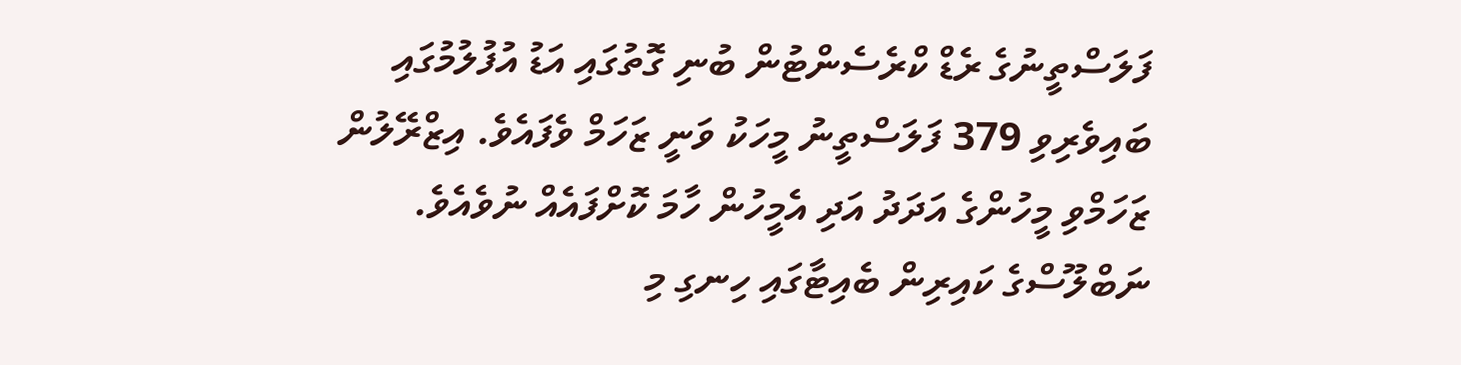ފަލަސްތީނުގެ ރެޑް ކްރެސެންޓުން ބުނި ގޮތުގައި އަޑު އުފުލުމުގައި ބައިވެރިވި 379 ފަލަސްތީނު މީހަކު ވަނީ ޒަހަމް ވެފައެވެ. އިޒްރޭލުން ޒަހަމްވި މީހުންގެ އަދަދު އަދި އެމީހުން ހާމަ ކޮށްފައެއް ނުވެއެވެ.
ނަބްލޫސްގެ ކައިރިން ބެއިޓާގައި ހިނގި މި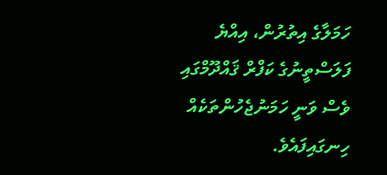ހަމަލާގެ އިތުރުން، އިއްޔެ ފަލަސްތީނުގެ ކަފްރް ޤައްދޫމްގައި ވެސް ވަނީ ހަމަނުޖެހުންތަކެއް ހިނގައިފައެވެ.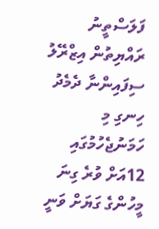ފަލަސްތީނު ރައްޔިތުން އިޒްރޭލު ސިފައިންނާ ދެމެދު ހިނގި މި ހަމަނުޖެހުމުގައި 12އަށް ވުރެ ގިނަ މީހުންގެ ގަޔަށް ވަނީ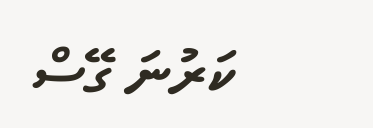ކަރުނަ ގޭސް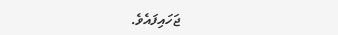ޖަހައިފައެވެ.